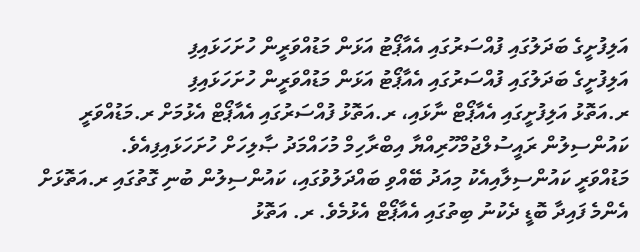އަލިފުށީގެ ބަދަލުގައި ފުއްސަރުގައި އެއާޕޯޓު އަޅަން މަޑުއްވަރީން ހުށަހަޅައިފި
އަލިފުށީގެ ބަދަލުގައި ފުއްސަރުގައި އެއާޕޯޓު އަޅަން މަޑުއްވަރީން ހުށަހަޅައިފި
ރ.އަތޮޅު އަލިފުށީގައި އެއާޕޯޓް ނާޅައި، ރ.އަތޮޅު ފުއްސަރުގައި އެއާޕޯޓް އެޅުމަށް ރ.މަޑުއްވަރީ ކައުންސިލުން ރައީސުލްޖުމްހޫރިއްޔާ އިބްރާހިމް މުހައްމަދު ޞާލިހަށް ހުށަހަޅައިފިއެވެ.
މަޑުއްވަރީ ކައުންސިލާއިއެކު މިއަދު ބޭއްވި ބައްދަލުވުގައި، ކައުންސިލުން ބުނި ގޮތުގައި ރ.އަތޮޅަށް އެންމެ ފައިދާ ބޮޑީ ދެކުނު ބިތުގައި އެއާޕޯޓް އެޅުމެވެ. ރ. އަތޮޅު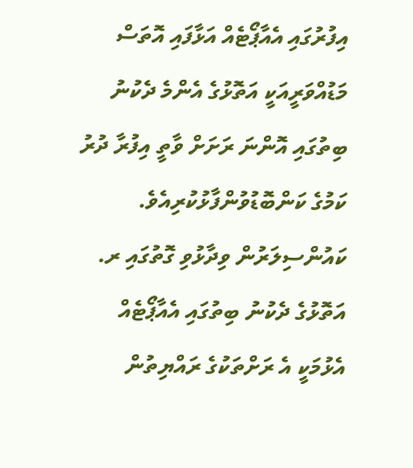އިފުރުގައި އެއާޕޯޓެއް އަޅާފައި އޮތަސް މަޑުއްވަރީއަކީ އަތޮޅުގެ އެންމެ ދެކުނު ބިތުގައި އޮންނަ ރަށަށް ވާތީ އިފުރާ ދުރު ކަމުގެ ކަންބޮޑުވުންފާޅުކުރިއެވެ.
ކައުންސިލަރުން ވިދާޅުވި ގޮތުގައި ރ. އަތޮޅުގެ ދެކުނު ބިތުގައި އެއާޕޯޓެއް އެޅުމަކީ އެ ރަށްތަކުގެ ރައްޔިތުން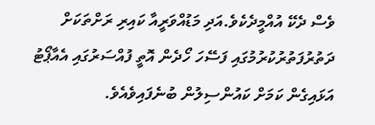ވެސް ދެކޭ އުއްމީދެކެވެ.އަދި މަޑުއްވަރީއާ ކައިރި ރަށްތަކަށް ދަތުރުފަތުރުކުރުމުގައި ފަސޭހަ ހޯދެން އޮތީ ފުއްސަރުގައި އެއާޕޯޓު އަޅައިގެން ކަމަށް ކައުންސިލުން ބުނެފައިވެއެވެ.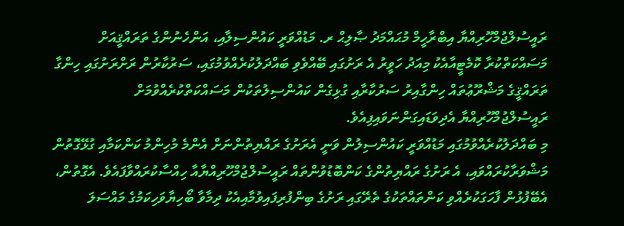ރައީސުލްޖުމްހޫރިއްޔާ އިބްރާހީމް މުޙައްމަދު ޞާލިޙް ރ. މަޑުއްވަރީ ކައުންސިލާއި، އަންހެނުންގެ ތަރައްޤީއަށް މަސައްކަތްކުރާ ކޮމެޓީއާއެކު މިއަދު ހަވީރު އެ ރަށުގައި ބޭއްވެވި ބައްދަލުކުރެއްވުމުގައި، ސަރުކާރުން ރަށްރަށުގައި ހިންގާ ތަރައްޤީގެ މަޝްރޫޢުތައް ހިންގާއިރު ސަރުކާރާއި ގުޅިގެން ކައުންސިލުތަކުން މަސައްކަތްކުރެއްވުމަށް ރައީސުލްޖުމްހޫރިއްޔާ އެދިވަޑައިގަންނަވައިފިއެވެ.
މި ބައްދަލުކުރެއްވުމުގައި މަޑުއްވަރީ ކައުންސިލުން ވަނީ އެރަށުގެ ރައްޔިތުންނަށް އެންމެ މުހިންމު ކަންކަމާއި ގުޅޭގޮތުން މަޝްވަރާކުރައްވައި، އެ ރަށުގެ ރައްޔިތުންގެ ކަންބޮޑުވުންތައް ރައީސުލްޖުމްހޫރިއްޔާއާ ހިއްސާކުރައްވާފައެވެ. އެގޮތުން، އެބޭފުޅުން ފާހަގަކުރެއްވި ކަންތައްތަކުގެ ތެރޭގައި ރަށުގެ ބިންފުރިފައިވުމާއިއެކު ދިމާވާ ބޯހިޔާވަހިކަމުގެ މައްސަލަ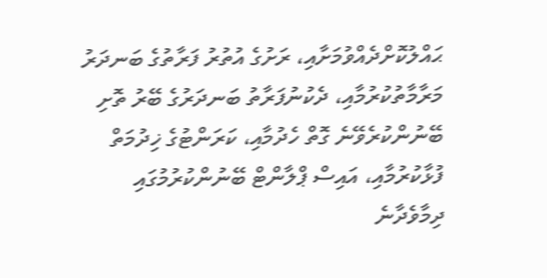ޙައްލުކޮށްދެއްވުމަށާއި، ރަށުގެ އުތުރު ފަރާތުގެ ބަނދަރު މަރާމާތުކުރުމާއި، ދެކުނުފަރާތު ބަނދަރުގެ ބޭރު ތޮށި ބޭނުންކުރެވޭނެ ގޮތް ހެދުމާއި، ކަރަންޓުގެ ޚިދުމަތް ފުޅާކުރުމާއި، އައިސް ޕްލާންޓް ބޭނުންކުރުމުގައި ދިމާވެދާނެ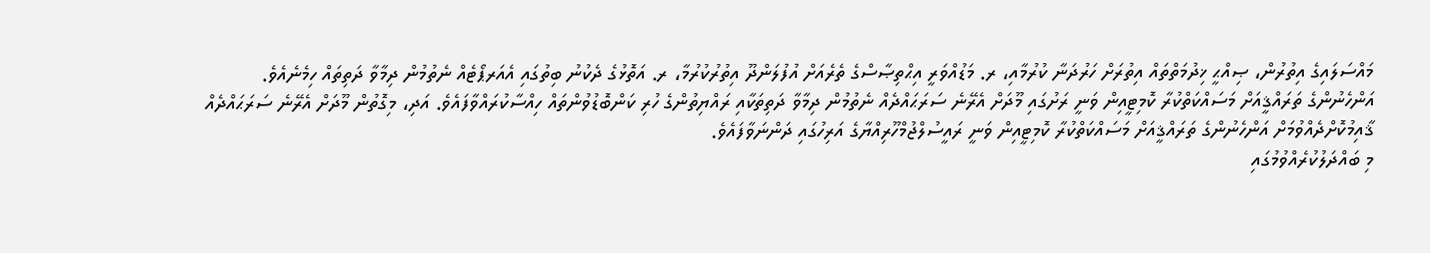މައްސަލައިގެ އިތުރުން، ޞިއްޙީ ޚިދުމަތްތައް އިތުރަށް ހަރުދަނާ ކުރުމާއި، ރ. މަޑުއްވަރީ އިޙްތިޞާސްގެ ތެރެއަށް އުފުލަންދޫ އިތުރުކުރުމާ، ރ. އަތޮޅުގެ ދެކުނު ބިތުގައި އެއަރޕޯޓެއް ނެތުމުން ދިމާވާ ދަތިތައް ހިމެނެއެވެ.
އަންހެނުންގެ ތަރައްޤީއަށް މަސައްކަތްކުރާ ކޮމިޓީއިން ވަނީ ރަށުގައި މޫދަށް އެރޭނެ ސަރަޙައްދެއް ނެތުމުން ދިމާވާ ދަތިތަކާއި ރައްޔިތުންގެ ހުރި ކަންބޮޑުވުންތައް ހިއްސާކުރައްވާފައެވެ. އަދި، މިގޮތުން މޫދަށް އެރޭނެ ސަރަޙައްދެއް ޤާއިމުކޮށްދެއްވުމަށް އަންހެނުންގެ ތަރައްޤީއަށް މަސައްކަތްކުރާ ކޮމިޓީއިން ވަނީ ރައީސުލްޖުމްހޫރިއްޔާގެ އަރިހުގައި ދަންނަވާފައެވެ.
މި ބައްދަލުކުރެއްވުމުގައި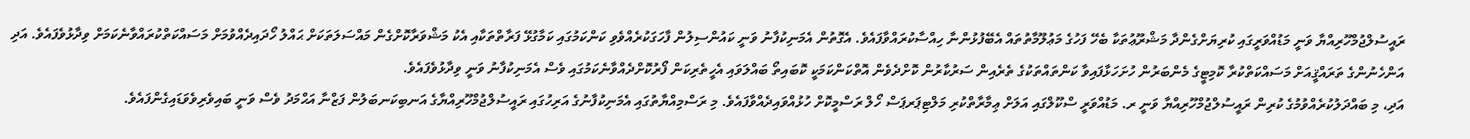ރައީސުލްޖުމްހޫރިއްޔާ ވަނީ މަޑުއްވަރީގައި ކުރިޔަށްގެންދާ މަޝްރޫޢުތަކާ ބެހޭ ފަހުގެ މަޢުލޫމާތުތައް އެބޭފުޅުންނާ ހިއްސާކުރައްވާފައެވެ. އެގޮތުން އެމަނިކުފާނު ވަނީ ކައުންސިލުން ފާހަގަކުރެއްވެވި ކަންކަމުގައި ކަމާގުޅޭ ފަރާތްތަކާއި އެކު މަޝްވަރާކޮށްގެން މައްސަލަތަކަށް ޙައްލު ހޯދައިދެއްވުމަށް މަސައްކަތްކުރައްވާނެކަމަށް ވިދާޅުވެފައެވެ. އަދި އަންހެނުންގެ ތަރައްޤީއަށް މަސައްކަތްކުރާ ކޮމިޓީގެ މެންބަރުން ހުށަހަޅާފައިވާ ކަންތައްތަކުގެ ތެރެއިން ސަރުކާރުން ކޮށްދެވެން އޮތްކަންކަމަކީ ކޮބައިތޯ ބައްލަވައި އެހީތެރިކަން ފޯރުކޮށްދެއްވާނެކަމުގައި ވެސް އެމަނިކުފާނު ވަނީ ވިދާޅުވެފައެވެ.
އަދި، މި ބައްދަލުކުރެއްވުމުގެ ކުރިން ރައީސުލްޖުމްހޫރިއްޔާ ވަނީ ރ. މަޑުއްވަރީ ސްކޫލްގައި އަލަށް ޢިމާރާތްކުރި މަލްޓިޕަރޕަސް ހޯލް ރަސްމީކޮށް ހުޅުއްވައިދެއްވާފައެވެ. މި ރަސްމިއްޔާތުގައި އެމަނިކުފާނުގެ އަރިހުގައި ރައީސުލްޖުމްހޫރިއްޔާގެ އަނބިކަނބަލުން ފަޒްނާ އަޙްމަދު ވެސް ވަނީ ބައިވެރިވެވަޑައިގެންފައެވެ.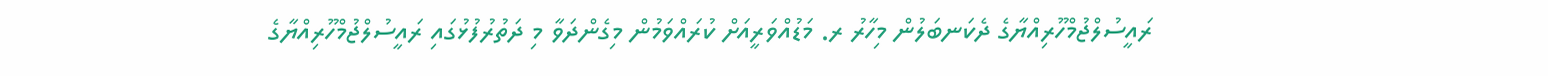ރައީސުލްޖުމްހޫރިއްޔާގެ ދެކަނބަލުން މިހާރު ރ. މަޑުއްވަރީއަށް ކުރައްވަމުން މިގެންދަވާ މި ދަތުރުފުޅުގައި ރައީސުލްޖުމްހޫރިއްޔާގެ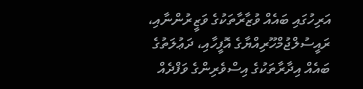އަރިހުގައި ބައެއް ވުޒާރާތަކުގެ ވަޒީރުންނާއި، ރައީސުލްޖުމްހޫރިއްޔާގެ އޮފީހާއި، ދަޢުލަތުގެ ބައެއް އިދާރާތަކުގެ އިސްވެރިންގެ ވަފްދެއް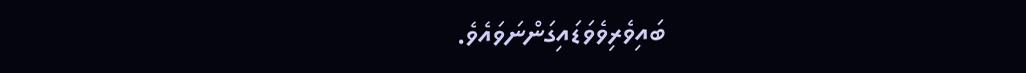ބައިވެރިވެވަޑައިގަންނަވައެވެ.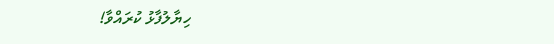ހިޔާލުފާޅު ކުރައްވާ!